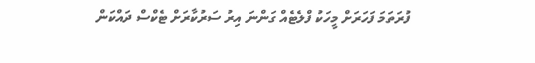ފުރަތަމަ ފަހަރަށް މީހަކު ފްލެޓެއް ގަންނަ އިރު ސަރުކާރަށް ޓެކްސް ދައްކަން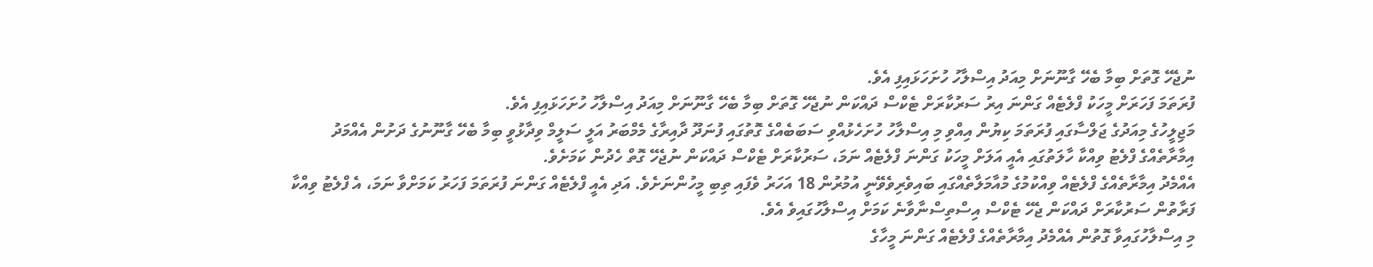ނުޖެހޭ ގޮތަށް ބިމާ ބެހޭ ގާނޫނަށް މިއަދު އިސްލާހު ހުށަހަޅައިފި އެވެ.
ފުރަތަމަ ފަހަރަށް މީހަކު ފްލެޓެއް ގަންނަ އިރު ސަރުކާރަށް ޓެކްސް ދައްކަން ނުޖެހޭ ގޮތަށް ބިމާ ބެހޭ ގާނޫނަށް މިއަދު އިސްލާހު ހުށަހަޅައިފި އެވެ.
މަޖިލީހުގެ މިއަދުގެ ޖަލްސާގައި ފުރަތަމަ ކިޔުން އިއްވި މި އިސްލާހު ހުށަހެޅުއްވި ސަބަބެއްގެ ގޮތުގައި ފުނަދޫ ދާއިރާގެ މެމްބަރު އަލީ ސަލީމް ވިދާޅުވީ ބިމާ ބެހޭ ގާނޫނުގެ ދަށުން އެއްމަދު އިމާރާތެއްގެ ފްލެޓު ވިއްކާ ހާލަތުގައި އެއީ އަލަށް މީހަކު ގަންނަ ފްލެޓެއް ނަމަ، ސަރުކާރަށް ޓެކްސް ދައްކަން ނުޖެހޭ ގޮތް ހެދުން ކަމަށެވެ.
އެއްމެދު އިމާރާތެއްގެ ފްލެޓެއް ވިއްކުމުގެ މުއާމަލާތެއްގައި ބައިވެރިވެވޭނީ އުމުރުން 18 އަހަރު ވެފައި ތިބި މީހުންނަށެވެ. އަދި އެއީ ފްލެޓެއް ގަންނަ ފުރަތަމަ ފަހަރު ކަމަށްވާ ނަމަ، އެ ފްލެޓު ވިއްކާ ފަރާތުން ސަރުކާރަށް ދައްކަން ޖެހޭ ޓެކްސް އިސްތިސްނާވާނެ ކަމަށް އިސްލާހުގައިވެ އެވެ.
މި އިސްލާހުގައިވާ ގޮތުން އެއްމެދު އިމާރާތެއްގެ ފްލެޓެއް ގަންނަ މީހާގެ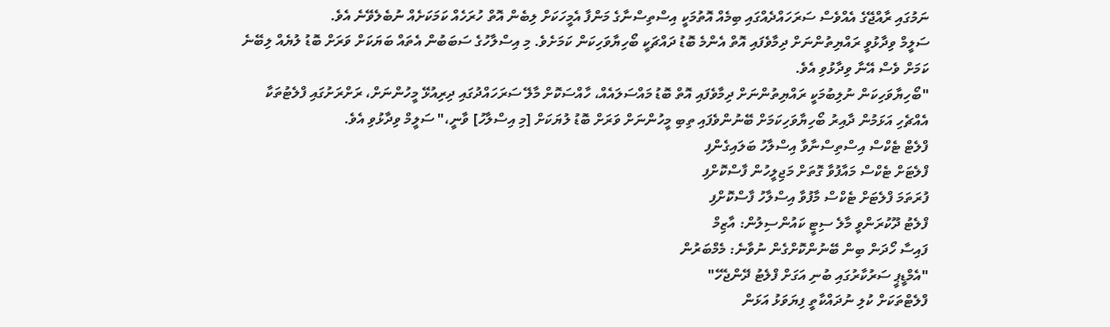ނަމުގައި ރާއްޖޭގެ އެއްވެސް ސަރަހައްދެއްގައި ބިމެއް އޮތުމަކީ އިސްތިސްނާގެ މަންފާ އެމީހަކަށް ލިބެން އޮތް ހުރަހެއް ކަމަކަށެއް ނުބެލެވޭނެ އެވެ.
ސަލީމް ވިދާޅުވީ ރައްޔިތުންނަށް ދިމާވެފައި އޮތް އެންމެ ބޮޑު ދައްޗަކީ ބޯހިޔާވަހިކަން ކަމަށެވެ. މި އިސްލާހުގެ ސަބަބުން އެތައް ބަޔަކަށް ވަރަށް ބޮޑު ލުޔެއް ލިބޭނެ ކަމަށް ވެސް އޭނާ ވިދާޅުވި އެވެ.
"ބޯހިޔާވަހިކަން ނުލިބުމަކީ ރައްޔިތުންނަށް ދިމާވެފައި އޮތް ބޮޑު މައްސަލައެއް، ހާއްސަކޮށް މާލޭ ސަރަހައްދުގައި ދިރިއުޅޭ މީހުންނަށް، ރަށްރަށުގައި ފްލެޓުތަކާ އެއްޗެހި އަޅަމުން ދާއިރު ބޯހިޔާވަހިކަމަށް ބޭނުންވެފައި ތިބި މީހުންނަށް ވަރަށް ބޮޑު ލުޔަކަށް [މި އިސްލާހު] ވާނީ،" ސަލީމް ވިދާޅުވި އެވެ.
ފްލެޓް ޓެކްސް އިސްތިސްނާވާ އިސްލާހު ބަލައިގެންފި
ފްލެޓަށް ޓެކްސް މައާފުވާ ގޮތަށް މަޖިލީހުން ފާސްކޮށްފި
ފުރަތަމަ ފްލެޓަށް ޓެކްސް މާފުވާ އިސްލާހު ފާސްކޮށްފި
ފްލެޓު ދޫކުރަންވީ މާލެ ސިޓީ ކައުންސިލުން: އާޒިމް
ފައިސާ ހޯދަން ބިން ބޭނުންކޮށްގެން ނުވާނެ: މެމްބަރުން
"އެމްޑީޕީ ސަރުކާރުގައި ބުނި އަގަށް ފްލެޓު ދޭންޖެހޭ"
ފްލެޓްތަކަށް ކުލި ނުދައްކާތީ ފިޔަވަޅު އަޅަން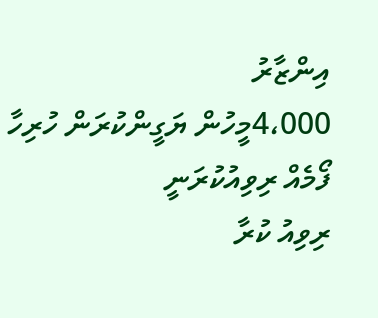އިންޒާރު
4،000މީހުން ޔަގީންކުރަން ހުރިހާ ފޯމެއް ރިވިއުކުރަނީ
ރިވިއު ކުރާ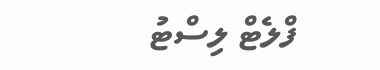ފްލެޓް ލިސްޓު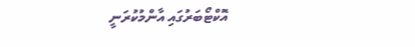އޮކްޓޯބަރުގައި އާންމުކުރަނީ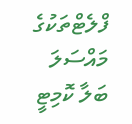ފްލެޓްތަކުގެ މައްސަލަ ބަލާ ކޮމިޓީ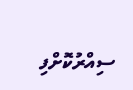ސިއްރުކޮށްފި